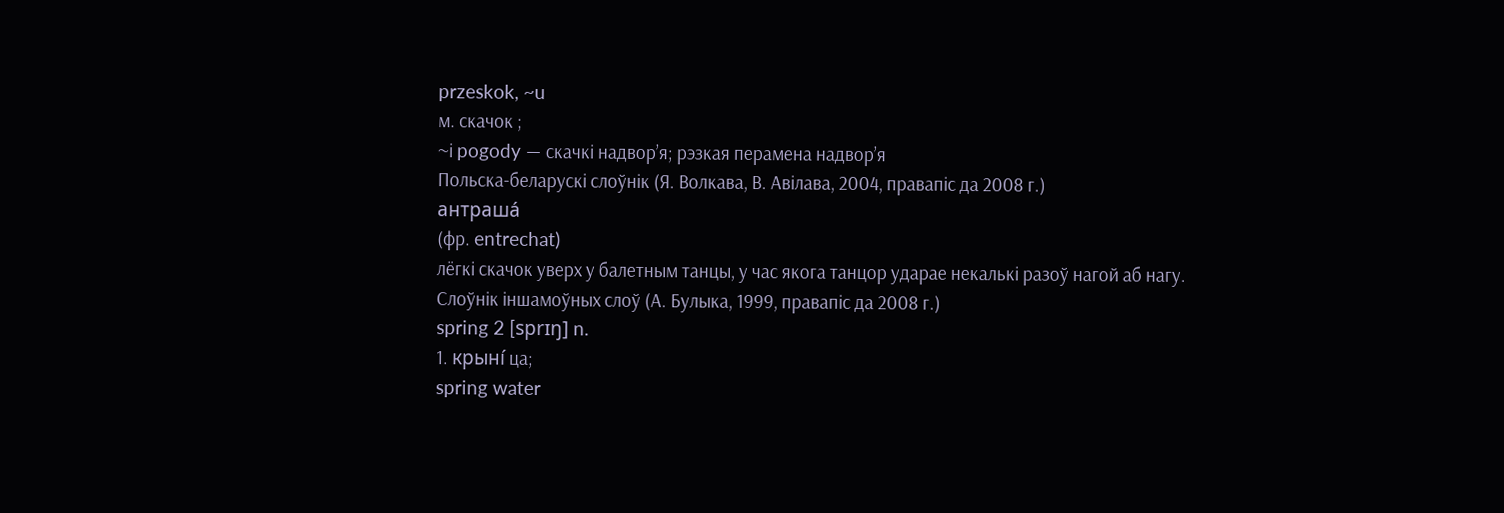przeskok, ~u
м. скачок ;
~і pogody — скачкі надвор’я; рэзкая перамена надвор’я
Польска-беларускі слоўнік (Я. Волкава, В. Авілава, 2004, правапіс да 2008 г.)
антраша́
(фр. entrechat)
лёгкі скачок уверх у балетным танцы, у час якога танцор ударае некалькі разоў нагой аб нагу.
Слоўнік іншамоўных слоў (А. Булыка, 1999, правапіс да 2008 г.)
spring 2 [sprɪŋ] n.
1. крыні́ ца;
spring water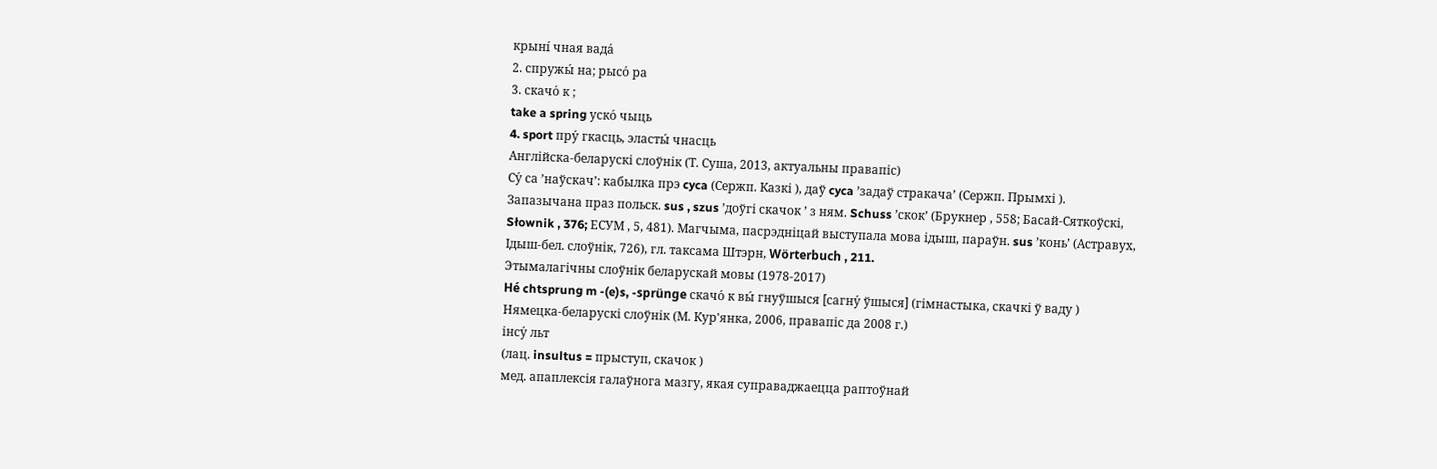крыні́ чная вада́
2. спружы́ на; рысо́ ра
3. скачо́ к ;
take a spring уско́ чыць
4. sport пру́ гкасць, эласты́ чнасць
Англійска-беларускі слоўнік (Т. Суша, 2013, актуальны правапіс)
Су́ са ’наўскач’: кабылка прэ cyca (Сержп. Казкі ), даў cyca ’задаў стракача’ (Сержп. Прымхі ). Запазычана праз польск. sus , szus ’доўгі скачок ’ з ням. Schuss ’скок’ (Брукнер , 558; Басай-Сяткоўскі, Słownik , 376; ЕСУМ , 5, 481). Магчыма, пасрэдніцай выступала мова ідыш, параўн. sus ’конь’ (Астравух, Ідыш-бел. слоўнік, 726), гл. таксама Штэрн, Wörterbuch , 211.
Этымалагічны слоўнік беларускай мовы (1978-2017)
Hé chtsprung m -(e)s, -sprünge скачо́ к вы́ гнуўшыся [сагну́ ўшыся] (гімнастыка, скачкі ў ваду )
Нямецка-беларускі слоўнік (М. Кур'янка, 2006, правапіс да 2008 г.)
інсу́ льт
(лац. insultus = прыступ, скачок )
мед. апаплексія галаўнога мазгу, якая суправаджаецца раптоўнай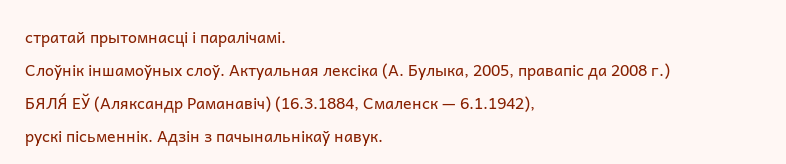стратай прытомнасці і паралічамі.
Слоўнік іншамоўных слоў. Актуальная лексіка (А. Булыка, 2005, правапіс да 2008 г.)
БЯЛЯ́ ЕЎ (Аляксандр Раманавіч) (16.3.1884, Смаленск — 6.1.1942),
рускі пісьменнік. Адзін з пачынальнікаў навук.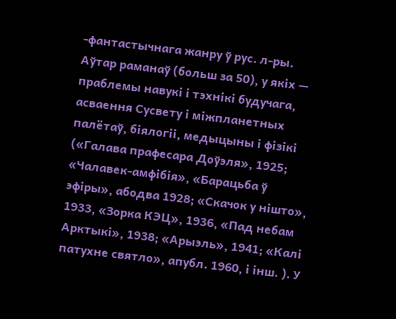-фантастычнага жанру ў рус. л-ры. Аўтар раманаў (больш за 50), у якіх — праблемы навукі і тэхнікі будучага, асваення Сусвету і міжпланетных палётаў, біялогіі, медыцыны і фізікі («Галава прафесара Доўэля», 1925; «Чалавек-амфібія», «Барацьба ў эфіры», абодва 1928; «Скачок у нішто», 1933, «Зорка КЭЦ», 1936, «Пад небам Арктыкі», 1938; «Арыэль», 1941; «Калі патухне святло», апубл. 1960, і інш. ). У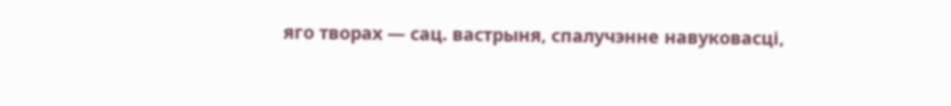яго творах — сац. вастрыня, спалучэнне навуковасці,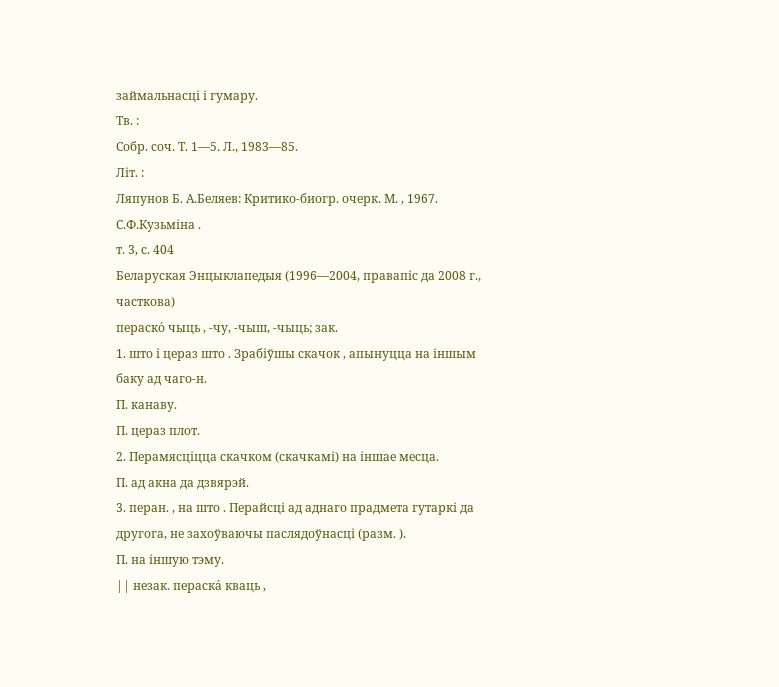займальнасці і гумару.
Тв. :
Собр. соч. Т. 1—5. Л., 1983—85.
Літ. :
Ляпунов Б. А.Беляев: Критико-биогр. очерк. М. , 1967.
С.Ф.Кузьміна .
т. 3, с. 404
Беларуская Энцыклапедыя (1996—2004, правапіс да 2008 г., часткова)
пераско́ чыць , -чу, -чыш, -чыць; зак.
1. што і цераз што . Зрабіўшы скачок , апынуцца на іншым баку ад чаго-н.
П. канаву.
П. цераз плот.
2. Перамясціцца скачком (скачкамі) на іншае месца.
П. ад акна да дзвярэй.
3. перан. , на што . Перайсці ад аднаго прадмета гутаркі да другога, не захоўваючы паслядоўнасці (разм. ).
П. на іншую тэму.
|| незак. пераска́ кваць ,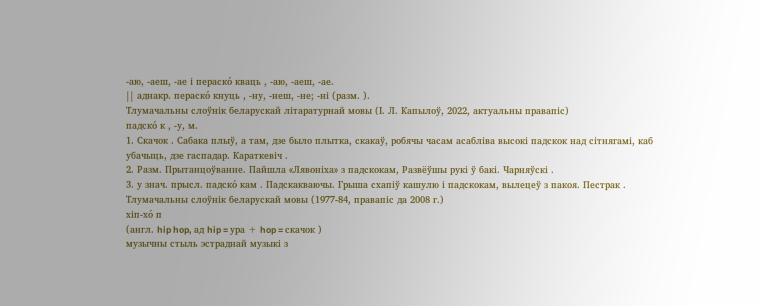-аю, -аеш, -ае і пераско́ кваць , -аю, -аеш, -ае.
|| аднакр. пераско́ кнуць , -ну, -неш, -не; -ні (разм. ).
Тлумачальны слоўнік беларускай літаратурнай мовы (І. Л. Капылоў, 2022, актуальны правапіс)
падско́ к , ‑у, м.
1. Скачок . Сабака плыў, а там, дзе было плытка, скакаў, робячы часам асабліва высокі падскок над сітнягамі, каб убачыць, дзе гаспадар. Караткевіч .
2. Разм. Прытанцоўванне. Пайшла «Лявоніха» з падскокам, Развёўшы рукі ў бакі. Чарняўскі .
3. у знач. прысл. падско́ кам . Падскакваючы. Грыша схапіў кашулю і падскокам, вылецеў з пакоя. Пестрак .
Тлумачальны слоўнік беларускай мовы (1977-84, правапіс да 2008 г.)
хіп-хо́ п
(англ. hip hop, ад hip = ура + hop = скачок )
музычны стыль эстраднай музыкі з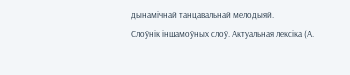дынамічнай танцавальнай мелодыяй.
Слоўнік іншамоўных слоў. Актуальная лексіка (А.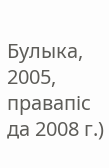Булыка, 2005, правапіс да 2008 г.)